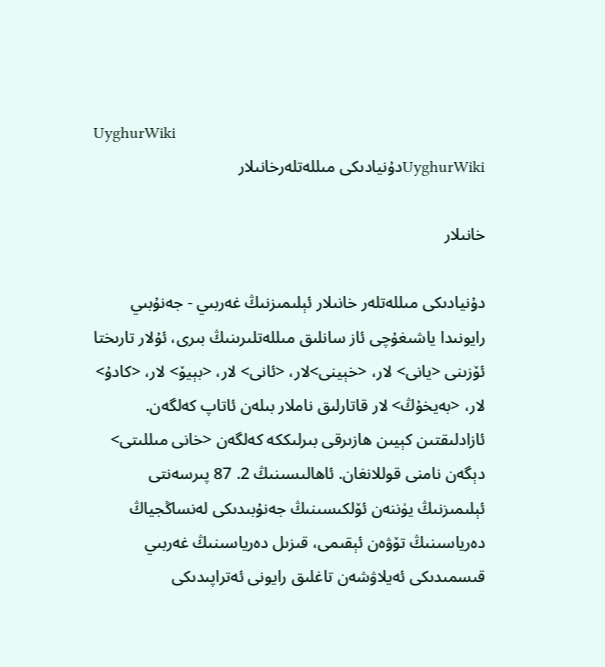UyghurWiki
UyghurWikiدۇنيادىكى مىللەتلەرخانىلار

خانىلار

دۇنيادىكى مىللەتلەر خانىلار ئېلىمىزنىڭ غەربىي - جەنۇبىي رايونىدا ياشىغۇچى ئاز سانلىق مىللەتلىرىنىڭ بىرى، ئۇلار تارىختا ئۆزىنى <يانى> لار، <خېينى>لار، <ئانى> لار، <بېيۆ> لار، <كادۇ> لار، <بەيخۇڭ> لار قاتارلىق ناملار بىلەن ئاتاپ كەلگەن. ئازادلىقتىن كېيىن ھازىرقى بىرلىككە كەلگەن <خانى مىللىتى> دېگەن نامنى قوللانغان. ئاھالىسىنىڭ 2. 87 پىرسەنتى ئېلىمىزنىڭ يۈننەن ئۆلكىسىنىڭ جەنۇبىدىكى لەنساڭجياڭ دەرياسىنىڭ تۆۋەن ئېقىمى، قىزىل دەرياسىنىڭ غەربىي قىسمىدىكى ئەيلاۋشەن تاغلىق رايونى ئەتراپىدىكى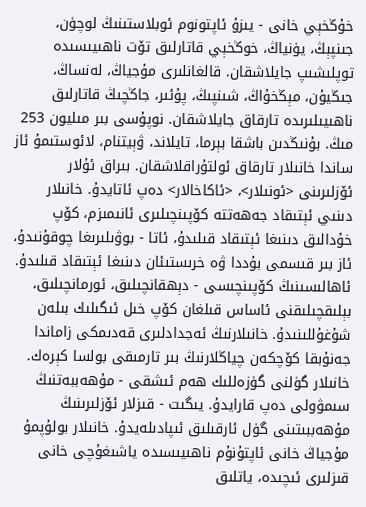خۇڭخېي خانى - يىزۇ ئاپتونوم ئوبلاستىنىڭ لوچۈن، جىنپېڭ، يۈنياڭ، خوڭخېي قاتارلىق تۆت ناھىيىسىدە توپلىشىپ جايلاشقان. قالغانلىرى مۇجياڭ، لەنساڭ، جىڭيۇن، مېڭخۇاڭ، شىنپىڭ، پۇئىر، جاڭچىڭ قاتارلىق ناھىيىلىرىدە تارقاق جايلاشقان. نوپۇسى بىر مىليون 253 مىڭ. بۇنىڭدىن باشقا بېرما، تايلاند، ۋېيتنام، لائوستىمۇ ئاز ساندا خانىلار تارقاق ئولتۇراقلاشقان. بىراق ئۇلار ئۆزلىرىنى <ئونىلار>، <ئاكاخالار> دەپ ئاتايدۇ. خانىلار دىنىي ئېتىقاد جەھەتتە كۆپىنچىلىرى ئانىمىزم، كۆپ خۇدالىق دىنىغا ئېتىقاد قىلىدۇ، ئاتا - بوۋىلىرىغا چوقۇنىدۇ، ئاز بىر قىسمى بۇددا ۋە خرىستىئان دىنىغا ئېتىقاد قىلىدۇ. ئاھالىسىنىڭ كۆپىنچىسى - دېھقانچىلىق، ئورمانچىلىق، بېلىقچىلىقنى ئاساس قىلغان كۆپ خىل ئىگىلىك بىلەن شۇغۇللىنىدۇ. خانىلارنىڭ ئەجدادلىرى قەدىمكى زاماندا جەنۇبقا كۆچكەن چياڭلارنىڭ بىر تارمىقى بولسا كېرەك. خانىلار گۈلنى گۈزەللىك ھەم ئىشقى - مۇھەببەتنىڭ سىمۋولى دەپ قارايدۇ. يىگىت - قىزلار ئۆزلىرىنىڭ مۇھەببىتىنى گۈل ئارقىلىق ئىپادىلەيدۇ. خانىلار بولۇپمۇ مۇجياڭ خانى ئاپتۇنۇم ناھىيىسىدە ياشىغۇچى خانى قىزلىرى ئىچىدە، ياتلىق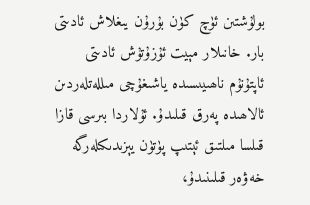بولۇشتىن ئۈچ كۈن بۇرۇن يىغلاش ئادىتى بار. خانىلار مېيت ئۇزۇتۇش ئادىتى ئاپتۇنۇم ناھىيىسىدە ياشىغۇچى مىللەتلەردىن ئالاھىدە پەرق قىلىدۇ. ئۇلاردا بىرسى قازا قىلسا مىلتىق ئېتىپ پۈتۈن يېزىدىكىلەرگە خەۋەر قىلىنىدۇ،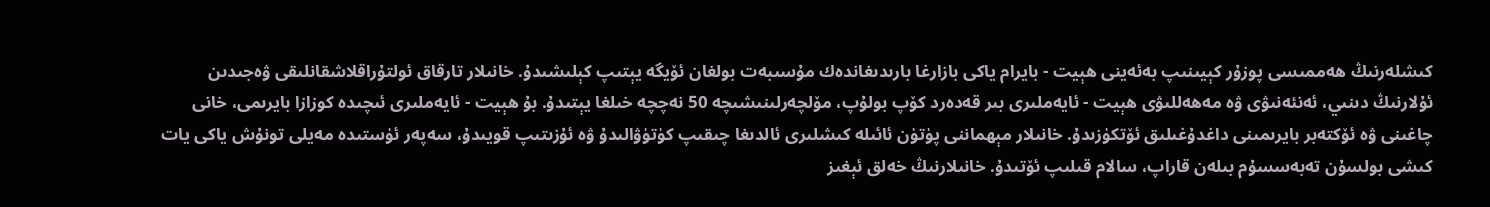كىشلەرنىڭ ھەممىسى پوزۇر كېيىنىپ بەئەينى ھېيت - بايرام ياكى بازارغا بارىدىغاندەك مۇسىبەت بولغان ئۆيگە يېتىپ كېلىشىدۇ. خانىلار تارقاق ئولتۇراقلاشقانلىقى ۋەجىدىن ئۇلارنىڭ دىنىي، ئەنئەنىۋى ۋە مەھەللىۋى ھېيت - ئايەملىرى بىر قەدەرد كۆپ بولۇپ، مۆلچەرلىنىشىچە 50 نەچچە خىلغا يېتىدۇ. بۇ ھېيت - ئايەملىرى ئىچىدە كوزازا بايرىمى، خانى چاغىنى ۋە ئۆكتەبر بايرىمىنى داغدۇغىلىق ئۆتكۈزىدۇ. خانىلار مېھماننى پۈتۈن ئائىلە كىشلىرى ئالدىغا چىقىپ كۈتۈۋالىدۇ ۋە ئۇزىتىپ قويىدۇ، سەپەر ئۈستىدە مەيلى تونۇش ياكى يات كىشى بولسۇن تەبەسسۇم بىلەن قاراپ، سالام قىلىپ ئۆتىدۇ. خانىلارنىڭ خەلق ئېغىز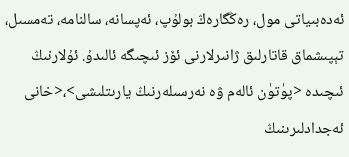ئەدەبىياتى مول، رەڭگارەڭ بولۇپ، ئەپسانە، سالنامە، تەمسىل، تېپىشماق قاتارلىق ژانىرلارنى ئۆز ئىچىگە ئالىدۇ. ئۇلارنىڭ ئىچىدە <پۈتۈن ئالەم ۋە نەرسىلەرنىڭ يارىتلىشى>،<خانى ئەجدادلىرىنىڭ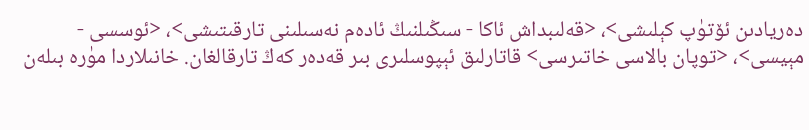دەريادىن ئۆتۈپ كېلىشى>، <قەلىبداش ئاكا - سىڭىلنىڭ ئادەم نەسىلىنى تارقىتىشى>، <ئوسسى - مېيسى>، <توپان بالاسى خاتىرسى> قاتارلىق ئېپوسلىرى بىر قەدەر كەڭ تارقالغان. خانىلاردا مۈرە بىلەن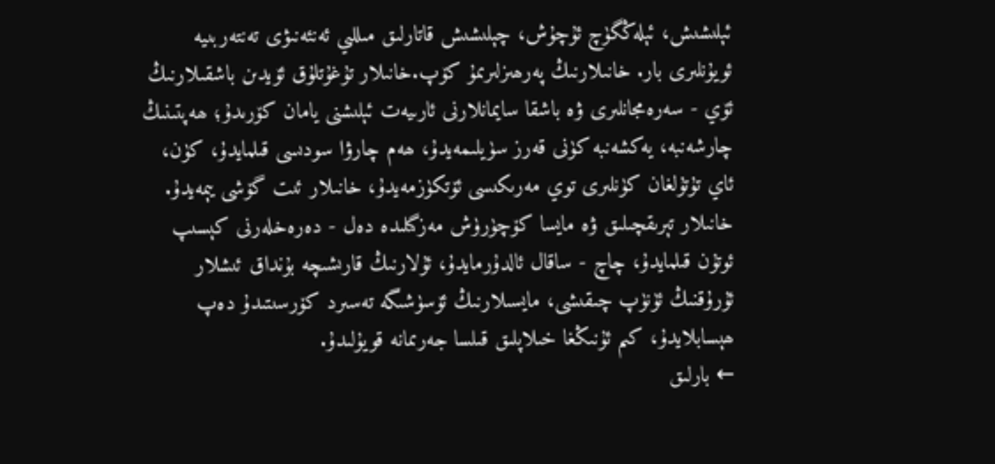ئېلىشىش، ئېلەڭگۈچ ئۇچۇش، چېلىشىش قاتارلىق مىللىي ئەنئەنىۋى تەنتەربىيە ئويۇنلىرى بار. خانىلارنىڭ پەرھىزلىرىمۇ كۆپ.خانىلار تۇغۇتلۇق ئۆيدىن باشقىلارنىڭ ئۆي - سەرەمجانلىرى ۋە باشقا سايمانلارنى ئارىيەت ئېلىشنى يامان كۆرىدۇ؛ ھەپتىنىڭ چارشەنبە، يەكشەنبە كۈنى قەرز سۈيلىمەيدۇ، ھەم چارۋا سودىسى قىلمايدۇ، كۈن، ئاي تۇتۇلغان كۈنلىرى توي مەرىكىسى ئۆتكۈزمەيدۇ، خانىلار ئىت گۆشى يېمەيدۇ. خانىلار تېرىقچىلىق ۋە مايسا كۆچۈرۈش مەزگىلىدە دەل - دەرەخلەرنى كېسىپ ئوتۇن قىلمايدۇ، چاچ - ساقال ئالدۇرمايدۇ، ئۇلارنىڭ قارىشىچە بۇنداق ئىشلار ئۇرۇقنىڭ ئۈنۈپ چىقىشى، مايسىلارنىڭ ئۆسۈشىگە تەسىرد كۆرسىتىدۇ دەپ ھېسابلايدۇ، كىم ئۇنىڭغا خىلاپلىق قىلسا جەرىمانە قويۇلىدۇ.
← بارلىق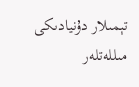تېمىلار دۇنيادىكى مىللەتلەر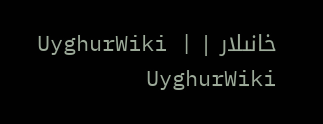خانىلار | UyghurWiki | UyghurWiki